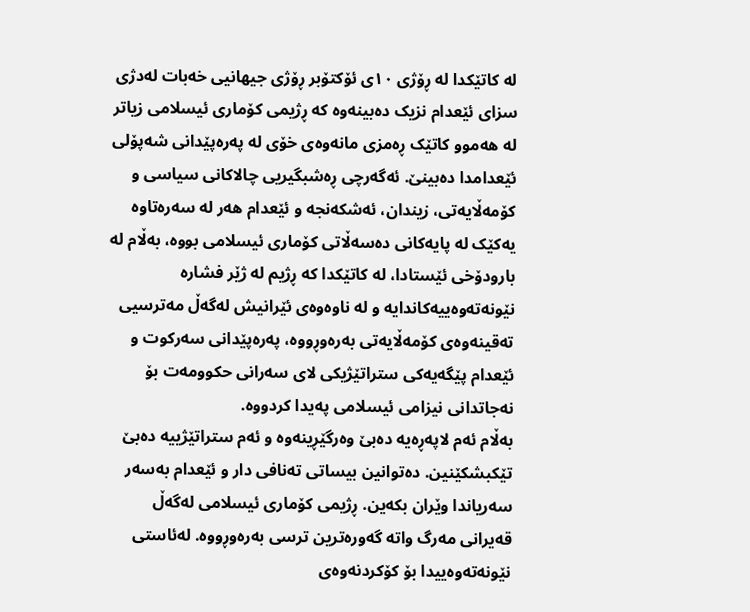لە کاتێکدا لە ڕۆژی ١٠ی ئۆکتۆبر ڕۆژی جیهانیی خەبات لەدژی سزای ئێعدام نزیک دەبینەوە کە ڕژیمی کۆماری ئیسلامی زیاتر لە هەموو کاتێک ڕەمزی مانەوەی خۆی لە پەرەپێدانی شەپۆلی ئێعدامدا دەبینێ. ئەگەرچی ڕەشبگیریی چالاکانی سیاسی و کۆمەڵایەتی، زیندان، ئەشکەنجە و ئێعدام هەر لە سەرەتاوە یەکێک لە پایەکانی دەسەڵاتی کۆماری ئیسلامی بووە، بەڵام لە بارودۆخی ئێستادا، لە کاتێکدا کە ڕژیم لە ژێر فشارە نێونەتەوەییەکاندایە و لە ناوەوەی ئێرانیش لەگەڵ مەترسیی تەقینەوەی کۆمەڵایەتی بەرەوڕووە، پەرەپێدانی سەرکوت و ئێعدام پێگەیەکی ستراتێژیکی لای سەرانی حکوومەت بۆ نەجاتدانی نیزامی ئیسلامی پەیدا کردووە.
بەڵام ئەم لاپەڕەیە دەبێ وەرگێڕینەوە و ئەم ستراتێژییە دەبێ تێکبشکێنین. دەتوانین بیساتی تەنافی دار و ئێعدام بەسەر سەریاندا وێران بکەین. ڕژیمی کۆماری ئیسلامی لەگەڵ قەیرانی مەرگ واتە گەورەترین ترسی بەرەوڕووە. لەئاستی نێونەتەوەییدا بۆ کۆکردنەوەی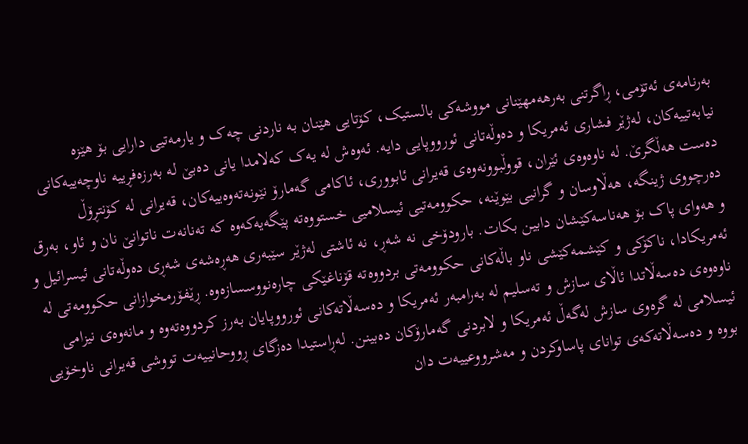بەرنامەی ئەتۆمی، ڕاگرتنی بەرهەمهێنانی مووشەکی بالستیک، کۆتایی هێنان بە ناردنی چەک و یارمەتیی دارایی بۆ هێزە نیابەتییەکان، لەژێر فشاری ئەمریکا و دەوڵەتانی ئورووپایی دایە. ئەوەش لە یەک کەلامدا یانی دەبێ لە بەرزەفڕییە ناوچەییەکانی دەست هەڵگرێ. لە ناوەوەی ئێران، قووڵبوونەوەی قەیرانی ئابووری، ئاکامی گەمارۆ نێونەتەوەییەکان، قەیرانی لە کۆنتڕۆڵ دەرچووی ژینگە، هەڵاوسان و گرانیی بێوێنە، حکوومەتیی ئیسلامیی خستووەتە پێگەیەکەوە کە تەنانەت ناتوانێ نان و ئاو، بەرق و هەوای پاک بۆ هەناسەکێشان دابین بکات. بارودۆخی نە شەڕ، نە ئاشتی لەژێر سێبەری هەڕەشەی شەڕی دەوڵەتانی ئیسرائیل و ئەمریکادا، ناکۆکی و کێشمەکێشی ناو باڵەکانی حکوومەتی بردووەتە قۆناغێکی چارەنووسسازەوە. ڕێفۆرمخوازانی حکوومەتی لە ناوەوەی دەسەڵاتدا ئاڵای سازش و تەسلیم لە بەرامبەر ئەمریکا و دەسەڵاتەکانی ئورووپایان بەرز کردووەتەوە و مانەوەی نیزامی ئیسلامی لە گرەوی سازش لەگەڵ ئەمریکا و لابردنی گەمارۆکان دەبینن. لەڕاستیدا دەزگای ڕووحانییەت تووشی قەیرانی ناوخۆیی بووە و دەسەڵاتەکەی توانای پاساوکردن و مەشرووعییەت دان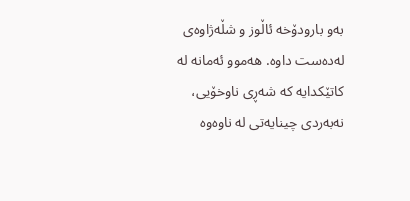بەو بارودۆخە ئاڵوز و شڵەژاوەی لەدەست داوە. هەموو ئەمانە لە کاتێکدایە کە شەڕی ناوخۆیی، نەبەردی چینایەتی لە ناوەوە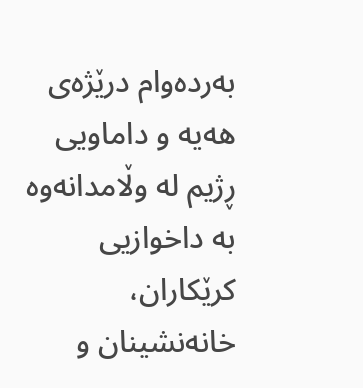بەردەوام درێژەی هەیە و داماویی ڕژیم لە وڵامدانەوە بە داخوازیی کرێکاران، خانەنشینان و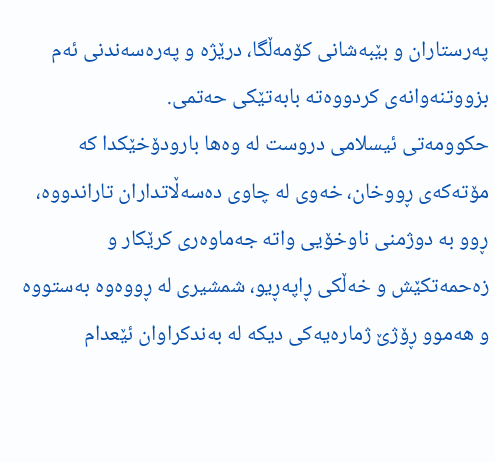پەرستاران و بێبەشانی کۆمەڵگا، درێژە و پەرەسەندنی ئەم بزووتنەوانەی کردووەتە بابەتێکی حەتمی.
حکوومەتی ئیسلامی دروست لە وەها بارودۆخێکدا کە مۆتەکەی ڕووخان، خەوی لە چاوی دەسەڵاتداران تاراندووە، ڕوو بە دوژمنی ناوخۆیی واتە جەماوەری کرێکار و زەحمەتکێش و خەڵکی ڕاپەڕیو، شمشیری لە ڕووەوە بەستووە و هەموو ڕۆژێ ژمارەیەکی دیکە لە بەندکراوان ئێعدام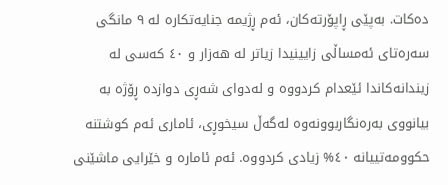دەکات. بەپێی ڕاپۆرتەکان، ئەم ڕژیمە جنایەتکارە لە ٩ مانگی سەرەتای ئەمساڵی زایینیدا زیاتر لە هەزار و ٤٠ کەسی لە زیندانەکاندا ئێعدام کردووە و لەدوای شەڕی دوازدە ڕۆژە بە بیانووی بەرەنگاربوونەوە لەگەڵ سیخوڕی، ئاماری ئەم کوشتنە حکوومەتییانە ٤٠% زیادی کردووە. ئەم ئامارە و خێرایی ماشێنی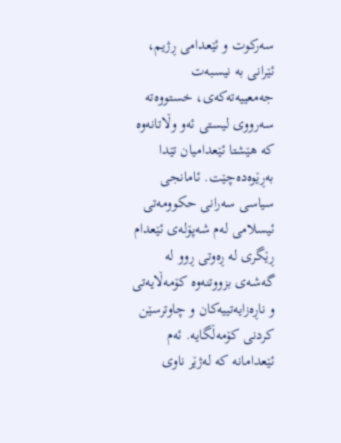سەرکوت و ئێعدامی ڕژیم، ئێرانی بە نیسبەت جەمعییەتەکەی، خستووەتە سەرووی لیستی ئەو وڵاتانەوە کە هێشتا ئێعدامیان تێدا بەڕێوەدەچێت. ئامانجی سیاسی سەرانی حکوومەتی ئیسلامی لەم شەپۆلەی ئێعدام ڕێگری لە ڕەوتی ڕوو لە گەشەی بزووتنەوە کۆمەڵایەتی و ناڕەزایەتییەکان و چاوترسێن کردنی کۆمەڵگایە. ئەم ئێعدامانە کە لەژێر ناوی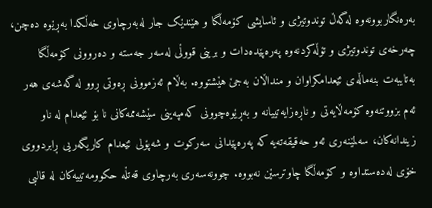بەرەنگاربوونەوە لەگەڵ توندوتیژی و ئاسایشی کۆمەڵگا و هێندێک جار لەبەرچاوی خەڵکدا بەڕێوە دەچن، چەرخەی توندوتیژی و تۆڵەکردنەوە پەرەپێدەدات و برینی قووڵی لەسەر جەستە و دەروونی کۆمەڵگا بەتایبەت بنەماڵەی ئێعدامکراوان و منداڵان بەجێ هێشتووە. بەڵام ئەزموونی ڕەوتی ڕوو لە گەشەی هەر ئەم بزووتنەوە کۆمەڵایەتی و ناڕەزایەتییانە و بەڕێوەچوونی کەمپەینی سێشەممەکانی نا بۆ ئێعدام لە ناو زیندانەکان، سەلمێنەری ئەو حەقیقەتەیە کە پەرەپێدانی سەرکوت و شەپۆلی ئێعدام کاریگەریی ڕابردووی خۆی لەدەستداوە و کۆمەڵگا چاوترسێن نەبووە. چوونەسەری بەرچاوی قەتڵە حکوومەتییەکان لە قالبی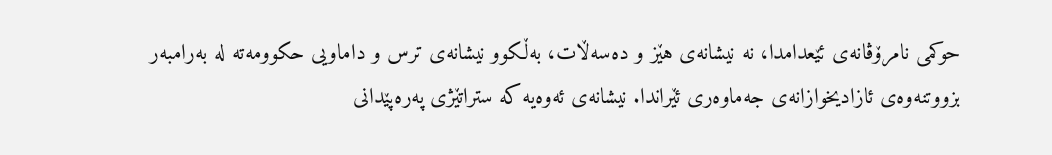حوکمی نامرۆڤانەی ئێعدامدا، نە نیشانەی هێز و دەسەڵات، بەڵکوو نیشانەی ترس و داماویی حکوومەتە لە بەرامبەر بزووتنەوەی ئازادیخوازانەی جەماوەری ئێراندا. نیشانەی ئەوەیە کە ستراتێژی پەرەپێدانی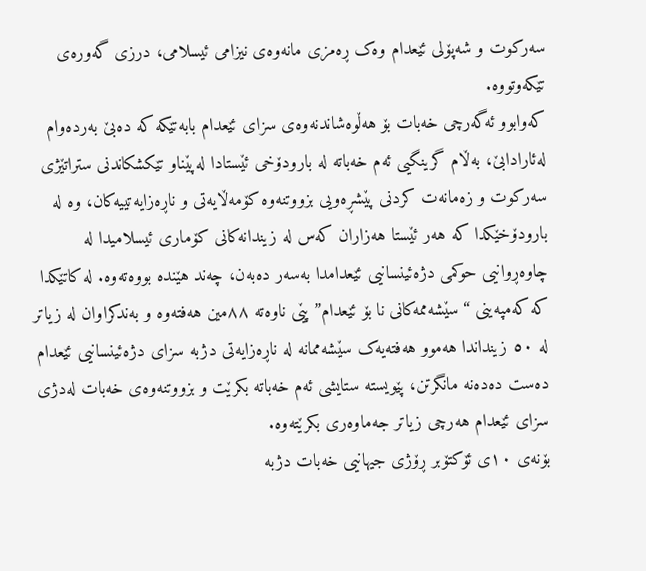سەرکوت و شەپۆلی ئێعدام وەک ڕەمزی مانەوەی نیزامی ئیسلامی، درزی گەورەی تێکەوتووە.
کەوابوو ئەگەرچی خەبات بۆ هەڵوەشاندنەوەی سزای ئێعدام بابەتێکە کە دەبێ بەردەوام لەئارادابێ، بەڵام گرینگیی ئەم خەباتە لە بارودۆخی ئێستادا لەپێناو تێکشکاندنی ستراتێژی سەرکوت و زەمانەت کردنی پێشڕەویی بزووتنەوە کۆمەڵایەتی و ناڕەزایەتییەکان، وە لە بارودۆخێکدا کە هەر ئێستا هەزاران کەس لە زیندانەکانی کۆماری ئیسلامیدا لە چاوەڕوانیی حوکمی دژەئینسانیی ئێعدامدا بەسەر دەبەن، چەند هێندە بووەتەوە. لە کاتێکدا کە کەمپەینی “سێشەممەکانی نا بۆ ئێعدام” پێی ناوەتە ٨٨مین هەفتەوە و بەندکراوان لە زیاتر لە ٥٠ زینداندا هەموو هەفتەیەک سێشەممانە لە ناڕەزایەتی دژبە سزای دژەئینسانیی ئێعدام دەست دەدەنە مانگرتن، پێویستە ستایشی ئەم خەباتە بکرێت و بزووتنەوەی خەبات لەدژی سزای ئێعدام هەرچی زیاتر جەماوەری بکرێتەوە.
بۆنەی ١٠ی ئۆکتۆبر ڕۆژی جیهانیی خەبات دژبە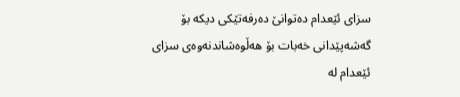سزای ئێعدام دەتوانێ دەرفەتێکی دیکە بۆ گەشەپێدانی خەبات بۆ هەڵوەشاندنەوەی سزای ئێعدام لە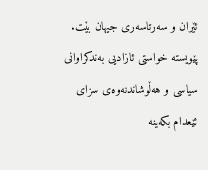ئێران و سەرتاسەری جیهان بێت. پێویستە خواستی ئازادیی بەندکراوانی سیاسی و هەڵوشاندنەوەی سزای ئێعدام بکەینە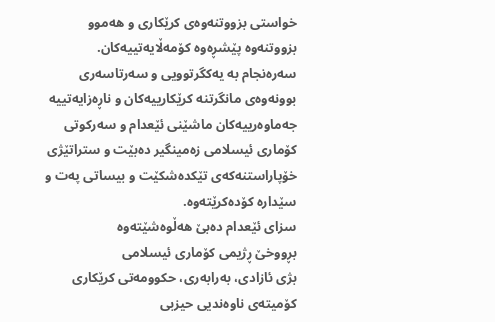خواستی بزووتنەوەی کرێکاری و هەموو بزووتنەوە پێشڕەوە کۆمەڵایەتییەکان. سەرەنجام بە یەکگرتوویی و سەرتاسەری بوونەوەی مانگرتنە کرێکارییەکان و ناڕەزایەتییە جەماوەرییەکان ماشێنی ئێعدام و سەرکوتی کۆماری ئیسلامی زەمینگیر دەبێت و ستراتێژی خۆپاراستنەکەی تێکدەشکێت و بیساتی پەت و سێدارە کۆدەکرێتەوە.
سزای ئێعدام دەبێ هەڵوەشێتەوە
بڕووخێ ڕژیمی کۆماری ئیسلامی
بژی ئازادی، بەرابەری، حکوومەتی کرێکاری
کۆمیتەی ناوەندیی حیزبی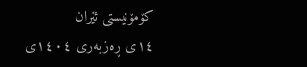کۆمۆنیستی ئێران
١٤ی ڕەزبەری ١٤٠٤ی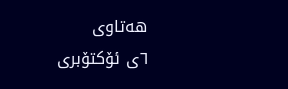هەتاوی
٦ی ئۆکتۆبری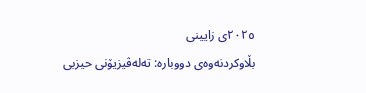٢٠٢٥ی زایینی
بڵاوکردنەوەی دووبارە: تەلەڤیزیۆنی حیزبی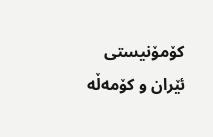کۆمۆنیستی ئێران و کۆمەڵە